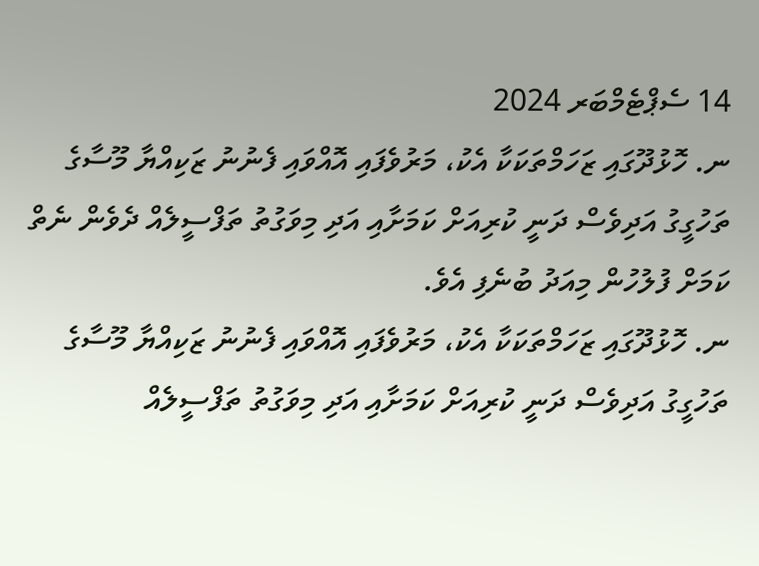14 ސެޕްޓެމްބަރ 2024
ނ. ހޮޅުދޫގައި ޒަހަމްތަކަކާ އެކު، މަރުވެފައި އޮއްވައި ފެނުނު ޒަކިއްޔާ މޫސާގެ ތަހުގީގު އަދިވެސް ދަނީ ކުރިއަށް ކަމަށާއި އަދި މިވަގުތު ތަފްސީލެއް ދެވެން ނެތް ކަމަށް ފުލުހުން މިއަދު ބުނެފި އެވެ.
ނ. ހޮޅުދޫގައި ޒަހަމްތަކަކާ އެކު، މަރުވެފައި އޮއްވައި ފެނުނު ޒަކިއްޔާ މޫސާގެ ތަހުގީގު އަދިވެސް ދަނީ ކުރިއަށް ކަމަށާއި އަދި މިވަގުތު ތަފްސީލެއް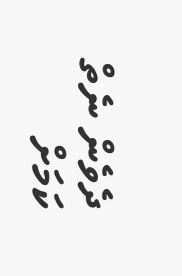ދެވެން ނެތް ކަމަށް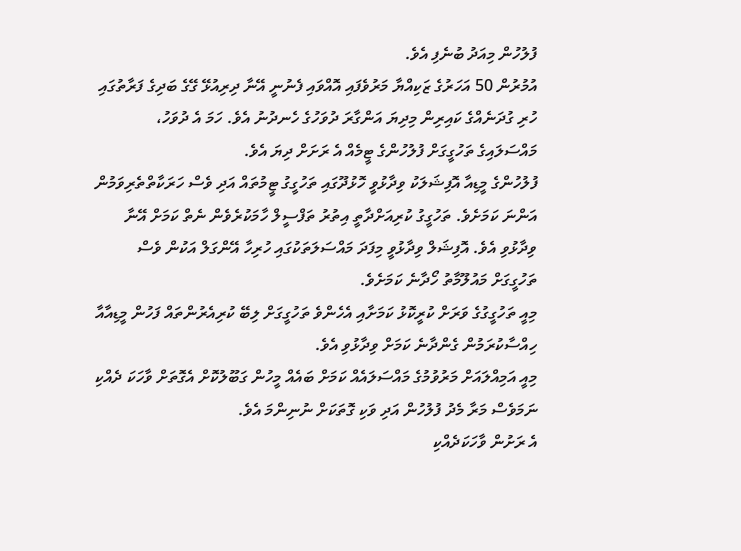ފުލުހުން މިއަދު ބުނެފި އެވެ.
އުމުރުން 50 އަހަރުގެ ޒަކިއްޔާ މަރުވެފައި އޮއްވައި ފެނުނީ އޭނާ ދިރިއުޅޭ ގޭގެ ބަދިގެ ފަރާތުގައި ހުރި ގުދަނެއްގެ ކައިރިން މިދިޔަ އަންގާރަ ދުވަހުގެ ހެނދުނު އެވެ. ހަމަ އެ ދުވަހު، މައްސަލައިގެ ތަހުގީގަށް ފުލުހުންގެ ޓީމެއް އެ ރަށަށް ދިޔަ އެވެ.
ފުލުހުންގެ މީޑިއާ އޮފިޝަލަކު ވިދާޅުވީ ހޮޅުދޫގައި ތަހުގީގު ޓީމުތައް އަދި ވެސް ހަރަކާތްތެރިވަމުން އަންނަ ކަމަށެވެ. ތަހުގީގު ކުރިއަށްދާތީ އިތުރު ތަފްސީލް ހާމަކުރެވެން ނެތް ކަމަށް އޭނާ ވިދާޅުވި އެވެ. އޮފިޝަލް ވިދާޅުވީ މިފަދަ މައްސަލަތަކުގައި ހުރިހާ އޭންގަލް އަކުން ވެސް ތަހުގީގަށް މައުލޫމާތު ހޯދާނެ ކަމަށެވެ.
މިއީ ތަހުގީގުގެ ވަރަށް ކުރީކޮޅު ކަމަށާއި އެހެންވެ ތަހުގީގަށް ލިބޭ ކުރިއެރުންތައް ފަހުން މީޑިއާއާ ހިއްސާކުރަމުން ގެންދާނެ ކަމަށް ވިދާޅުވި އެވެ.
މިއީ އަމިއްލައަށް މަރުވުމުގެ މައްސަލައެއް ކަމަށް ބައެއް މީހުން ގަބޫލުކޮށް އެގޮތަށް ވާހަކަ ދެއްކި ނަމަވެސް މަރާ މެދު ފުލުހުން އަދި ވަކި ގޮތަކަށް ނުނިންމަ އެވެ.
އެ ރަށުން ވާހަކަދެއްކި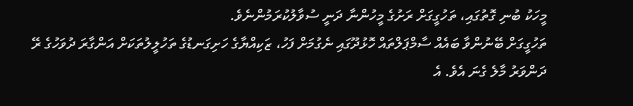މީހަކު ބުނި ގޮތުގައި، ތަހުގީގަށް ރަށުގެ މީހުންނާ ދަނީ ސުވާލުކުރަމުންނެވެ.
ތަހުގީގަށް ބޭނުންވާ ބައެއް ސާމްޕަލްތައް ހޮޅުދޫގައި ނެގުމަށް ފަހު، ޒަކިއްޔާގެ ހަށިގަނޑުގެ ތަހުލީލުތަކަށް އަންގާރަ ދުވަހުގެ ރޭ ދަންވަރު މާލެ ގެނަ އެވެ. އެ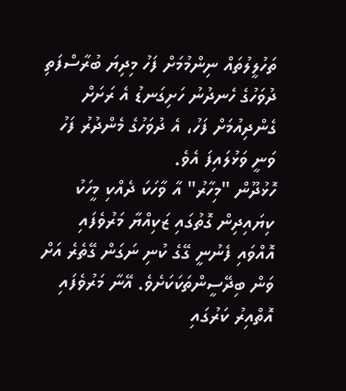ތަހުލީލުތައް ނިންމުމަށް ފަހު މިދިޔަ ބުރާސްފަތި ދުވަހުގެ ހެނދުނު ހަށިގަނޑު އެ ރަށަށް ގެންދިއުމަށް ފަހު، އެ ދުވަހުގެ މެންދުރު ފަހު ވަނީ ވަޅުލައިފަ އެވެ.
ހޮޅުދޫން "މިހާރު" އާ ވާހަކަ ދެއްކި މީހަކު ކިޔައިދިން ގޮތުގައި ޒަކިއްޔާ މަރުވެފައި އޮއްވައި ފެނުނީ ގޭގެ ކުނި ނަގަން ގޭތެރެ އަށް ވަން ބިދޭސީންތަކަކަށެވެ. އޭނާ މަރުވެފައި އޮތްއިރު ކަރުގައި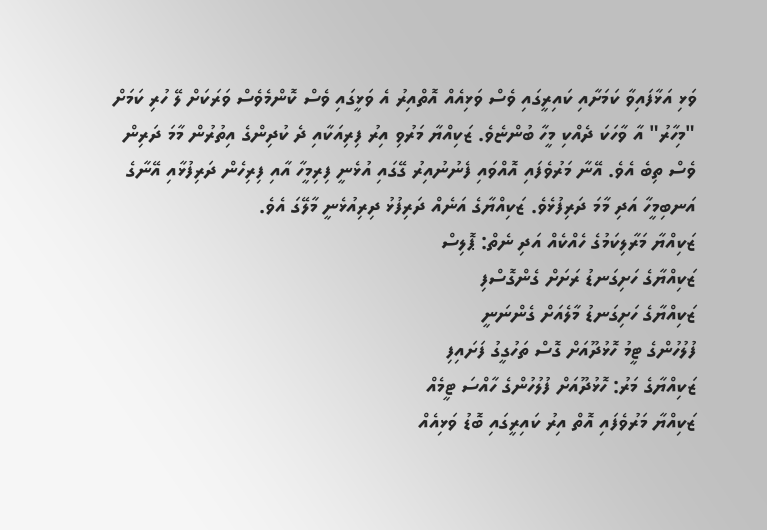ވަޅި އަޅާފައިވާ ކަމަށާއި ކައިރީގައި ވެސް ވަޅިއެއް އޮތްއިރު އެ ވަޅީގައި ވެސް ކޮންމެވެސް ވަރަކަށް ލޭ ހުރި ކަމަށް "މިހާރު" އާ ވާހަކަ ދެއްކި މީހާ ބުންޏެވެ. ޒަކިއްޔާ މަރުވި އިރު ފިރިއަކާއި ދެ ކުދިންގެ އިތުރުން މާމަ ދަރިން ވެސް ތިބެ އެވެ. އޭނާ މަރުވެފައި އޮއްވައި ފެނުނުއިރު ގޭގައި އުޅެނީ ފިރިމީހާ އާއި ފިރިހެން ދަރިފުޅާއި އޭނާގެ އަނބިމީހާ އަދި މާމަ ދަރިފުޅެވެ. ޒަކިއްޔާގެ އަނެއް ދަރިފުޅު ދިރިއުޅެނީ މާލޭގަ އެވެ.
ޒަކިއްޔާ މަރާލިކަމުގެ ހެއްކެއް އަދި ނެތް: ޕޮލިސް
ޒަކިއްޔާގެ ހަށިގަނޑު ރަށަށް ގެންގޮސްފި
ޒަކިއްޔާގެ ހަށިގަނޑު މާލެއަށް ގެންނަނީ
ފުލުހުންގެ ޓީމު ހޮޅުދޫއަށް ގޮސް ތަހުގީގު ފަށައިފި
ޒަކިއްޔާގެ މަރު: ހޮޅުދޫއަށް ފުލުހުންގެ ހާއްސަ ޓީމެއް
ޒަކިއްޔާ މަރުވެފައި އޮތް އިރު ކައިރީގައި ބޮޑު ވަޅިއެއް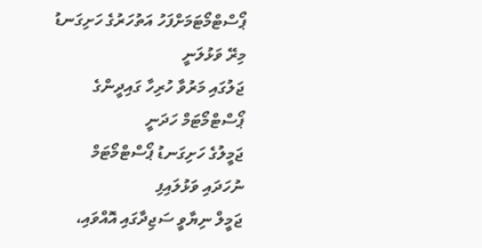ޕޯސްޓްމޯޓަމަށްފަހު އަތުހަރުގެ ހަށިގަނޑު މިރޭ ވަޅުލަނީ
ޖަލުގައި މަރުވާ ހުރިހާ ގައިދީންގެ ޕޯސްޓްމޯޓަމް ހަދަނީ
ޖަމީލުގެ ހަށިގަނޑު ޕޯސްޓްމޯޓަމް ނުހަދައި ވަޅުލައިފި
ޖަމީލް ނިޔާވީ ސަޖިދާގައި އޮއްވައި،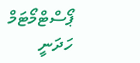ޕޯސްޓްމޯޓަމް ހަދަނީ